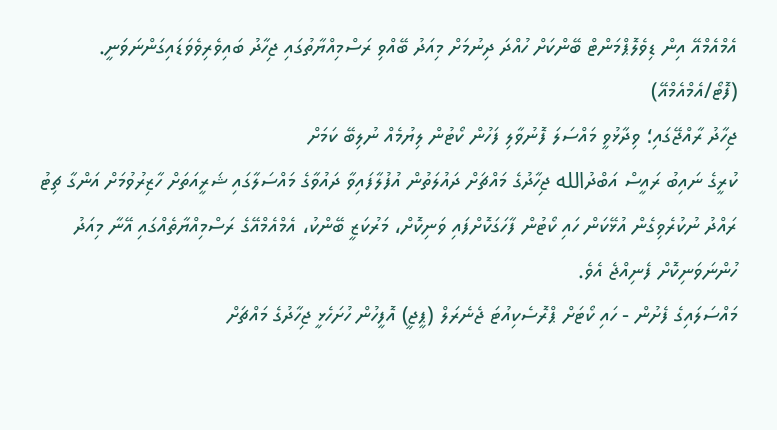އެމްއެމްއޭ އިން ޑިވެލޮޕްމަންޓް ބޭންކަށް ހުއްދަ ދިނުމަށް މިއަދު ބޭއްވި ރަސްމިއްޔާތުގައި ޖިހާދު ބައިވެރިވެވަޑައިގަންނަވަނީ. (ފޮޓޯ/އެމްއެމްއޭ)
ޖިހާދު ރާއްޖޭގައި؛ ވިދާޅުވީ މައްސަލަ ފޮނުވާލި ފަހުން ކޯޓުން ލިޔުމެއް ނުލިބޭ ކަމަށް
ކުރީގެ ނައިބު ރައީސް އަބްދުالله ޖިހާދުގެ މައްޗަށް ދައުލަތުން އުފުލާފައިވާ ދައުވާގެ މައްސަލާގައި ޝަރީއަތަށް ހާޒިރުވުމަށް އަންގާ ޗިޓު ރައްދު ނުކުރެވިގެން އުޅޭކަން ހައި ކޯޓުން ފާހަގަކޮށްފައި ވަނިކޮށް، މަރުކަޒީ ބޭންކު، އެމްއެމްއޭގެ ރަސްމިއްޔާތެއްގައި އޭނާ މިއަދު ހުންނަވަނިކޮށް ފެނިއްޖެ އެވެ.
މައްސަލައިގެ ފެށުން - ހައި ކޯޓަށް ޕްރޮސެކިއުޓަ ޖެނެރަލް (ޕީޖީ) އޮފީހުން ހުށަހެޅީ ޖިހާދުގެ މައްޗަށް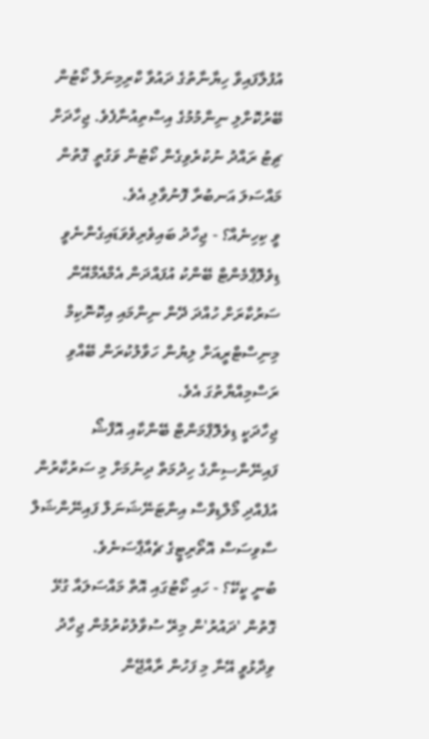އުފުލާފައިވާ ހިޔާނާތުގެ ދައުވާ ކްރިމިނަލް ކޯޓުން ބޭރުކޮށްލި ނިންމުމުގެ އިސްތިއުނާފެވެ. ޖިހާދަށް ޗިޓު ރައްދު ނުކުރެވިގެން ކޯޓުން ވަގުތީ ގޮތުން މައްސަލަ އަނބުރާ ފޮނުވާލި އެވެ.
ވީ ކިހިނެއް؟ - ޖިހާދު ބައިވެރިވެވަޑައިގެންނެވީ ޑިވެލޮޕްމެންޓް ބޭންކު އުފައްދަން އެމްއެމްއޭން ސަރުކާރަށް ހުއްދަ ދޭން ނިންމައި އިކޮނޮކިމް މިނިސްޓްރީއަށް ލިޔުން ހަވާލުކުރަން ބޭއްވި ރަސްމިއްޔާތުގަ އެވެ.
ޖިހާދަކީ ޑިވެލޮޕްމަންޓް ބޭންކާއި އޮފްޝޯ ފައިނޭންސިންގެ ހިދުމަތް ދިނުމަށް މި ސަރުކާރުން އުފެއްދި މޯލްޑިވްސް އިންޓަނޭޝަނަލް ފައިނޭންޝަލް ސާވިސަސް އޮތޯރިޓީގެ ޗެއާޕާސަނެވެ.
ބުނީ ކީކޭ؟ - ހައި ކޯޓުގައި އޮތް މައްސަލައާ ގުޅޭ ގޮތުން 'ދައުރު'ން މިރޭ ސުވާލުކުރުމުން ޖިހާދު ވިދާޅުވީ އޭނާ މި ފަހުން ރާއްޖޭން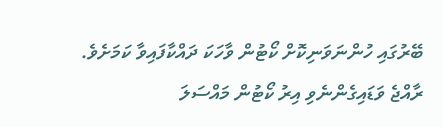ބޭރުގައި ހުންނަވަނިކޮށް ކޯޓުން ވާހަކަ ދައްކާފައިވާ ކަމަށެވެ. ރާއްޖެ ވަޑައިގެންނެވި އިރު ކޯޓުން މައްސަލަ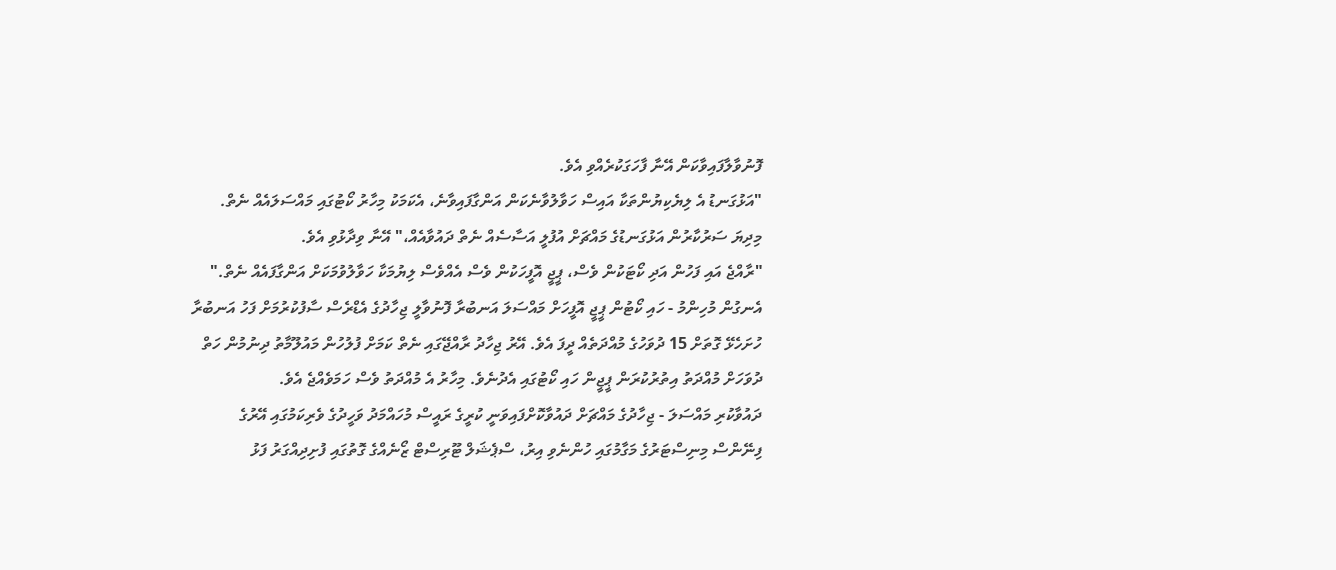ފޮނުވާލާފައިވާކަން އޭނާ ފާހަގަކުރެއްވި އެވެ.
"އަޅުގަނޑު އެ ލިޔެކިޔުންތަކާ އައިސް ހަވާލުވާނެކަން އަންގާފައިވާނެ، އެކަމަކު މިހާރު ކޯޓުގައި މައްސަލައެއް ނެތް. މިދިޔަ ސަރުކާރުން އަޅުގަނޑުގެ މައްޗަށް އުފުލީ އަސާސެއް ނެތް ދައުވާއެއް،" އޭނާ ވިދާޅުވި އެވެ.
"ރާއްޖެ އައި ފަހުން އަދި ކޯޓަކުން ވެސް، ޕީޖީ އޮފީހަކުން ވެސް އެއްވެސް ލިޔުމަކާ ހަވާލުވުމަކަށް އަންގާފައެއް ނެތް."
އެނގުން މުހިންމު - ހައި ކޯޓުން ޕީޖީ އޮފީހަށް މައްސަލަ އަނބުރާ ފޮނުވާލީ ޖިހާދުގެ އެޑްރެސް ސާފުކުރުމަށް ފަހު އަނބުރާ ހުށަހެޅޭ ގޮތަށް 15 ދުވަހުގެ މުއްދަތެއް ދީފަ އެވެ. އޭރު ޖިހާދު ރާއްޖޭގައި ނެތް ކަމަށް ފުލުހުން މައުލޫމާތު ދިނުމުން ހަތް ދުވަހަށް މުއްދަތު އިތުރުކުރަން ޕީޖީން ހައި ކޯޓުގައި އެދުނެވެ. މިހާރު އެ މުއްދަތު ވެސް ހަމަވެއްޖެ އެވެ.
ދައުވާކުރި މައްސަލަ - ޖިހާދުގެ މައްޗަށް ދައުވާކޮށްފައިވަނީ ކުރީގެ ރައީސް މުހައްމަދު ވަހީދުގެ ވެރިކަމުގައި އޭރުގެ ފިނޭންސް މިނިސްޓަރުގެ މަގާމުގައި ހުންނެވި އިރު، ސްޕެޝަލް ޓޫރިސްޓް ޒޯނެއްގެ ގޮތުގައި ފުށިދިއްގަރު ފަޅު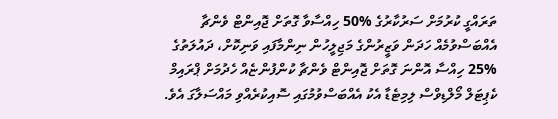ތަރައްގީ ކުރުމަށް ސަރުކާރުގެ %50 ހިއްސާވާ ގޮތަށް ޖޮއިންޓް ވެންޗާ އެއްބަސްވުމެއް ހަދަން ވަޒީރުންގެ މަޖިލީހުން ނިންމާފައި ވަނިކޮށް، ދައުލަތުގެ %25 ހިއްސާ އޮންނަ ގޮތަށް ޖޮއިންޓް ވެންޗާ ކުންފުންޏެއް ހެދުމަށް ޕްރައިމް ކެޕިޓަލް މޯލްޑިވްސް ލިމިޓެޑާ އެކު އެއްބަސްވުމުގައި ސޮއިކުރެއްވި މައްސަލާގަ އެވެ.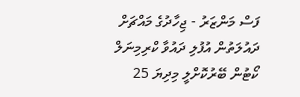ފަސް މަންޒަރު - ޖިހާދުގެ މައްޗަށް ދައުލަތުން އުފުލި ދައުވާ ކްރިމިނަލް ކޯޓުން ބޭރުކޮށްލީ މިދިޔަ 25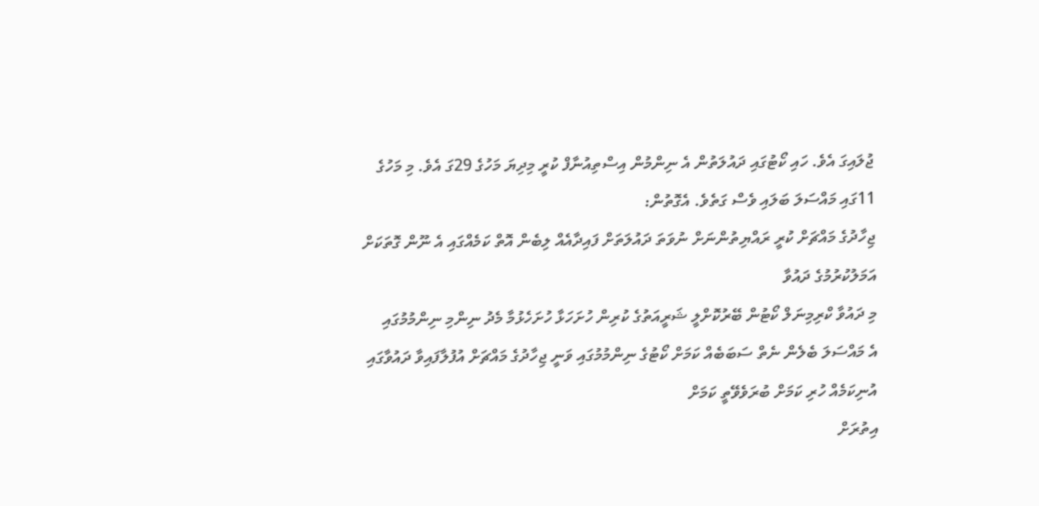ޖުލައިގަ އެވެ. ހައި ކޯޓުގައި ދައުލަތުން އެ ނިންމުން އިސްތިއުނާފް ކުރީ މިދިޔަ މަހުގެ 29ގަ އެވެ. މި މަހުގެ 11ގައި މައްސަލަ ބަލައި ވެސް ގަތެވެ. އެގޮތުން:
ޖިހާދުގެ މައްޗަށް ކުރީ ރައްޔިތުންނަށް ނުވަތަ ދައުލަތަށް ފައިދާއެއް ލިބެން އޮތް ކަމެއްގައި އެ ނޫން ގޮތަކަށް އަމަލުކުރުމުގެ ދައުވާ
މި ދައުވާ ކްރިމިނަލް ކޯޓުން ބޭރުކޮށްލީ ޝަރީއަތުގެ ކުރިން ހުށަހަޅާ ހުށަހެޅުމާ މެދު ނިންމި ނިންމުމުގައި
އެ މައްސަލަ ބެލެން ނެތް ސަބަބެއް ކަމަށް ކޯޓުގެ ނިންމުމުގައި ވަނީ ޖިހާދުގެ މައްޗަށް އުފުލާފައިވާ ދައުވާގައި އުނިކަމެއް ހުރި ކަމަށް ބުރަވެވޭތީ ކަމަށް
އިތުރަށް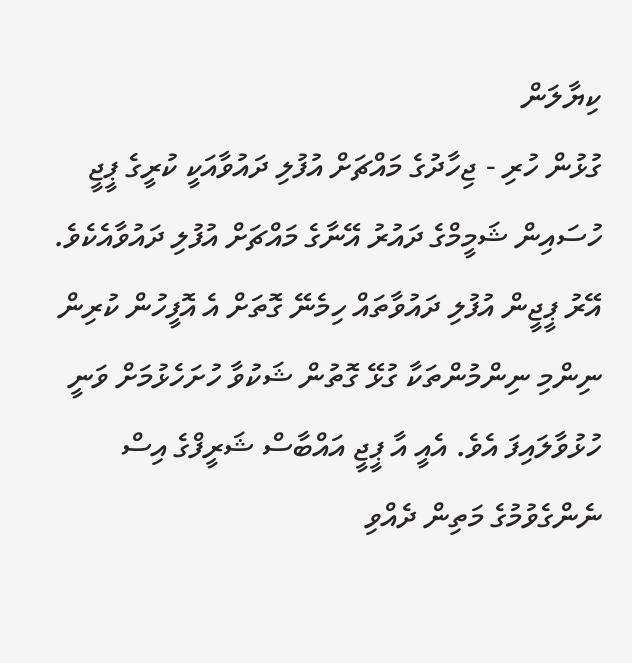ކިޔާލަން
ގުޅުން ހުރި - ޖިހާދުގެ މައްޗަށް އުފުލި ދައުވާއަކީ ކުރީގެ ޕީޖީ ހުސައިން ޝަމީމްގެ ދައުރު އޭނާގެ މައްޗަށް އުފުލި ދައުވާއެކެވެ.
އޭރު ޕީޖީން އުފުލި ދައުވާތައް ހިމެނޭ ގޮތަށް އެ އޮފީހުން ކުރިން ނިންމި ނިންމުންތަކާ ގުޅޭ ގޮތުން ޝަކުވާ ހުށަހެޅުމަށް ވަނީ ހުޅުވާލައިފަ އެވެ. އެއީ އާ ޕީޖީ އައްބާސް ޝަރީފްގެ އިސް ނެންގެވުމުގެ މަތިން ދެއްވި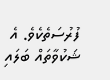ފުރުސަތެކެވެ. އެ ޝަކުވާތައް ބަލައި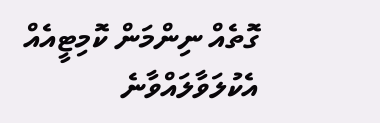ގޮތެއް ނިންމަން ކޮމިޓީއެއް އެކުލަވާލައްވާނެ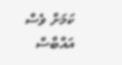ކަމަށް ވެސް އައްބާސް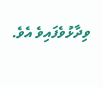ވިދާޅުވެފައިވެ އެވެ.